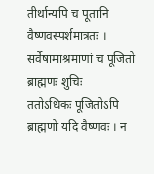तीर्थान्यपि च पूतानि वैष्णवस्पर्शमात्रतः । सर्वेषामाश्रमाणां च पूजितो ब्राह्मणः शुचिः
ततोऽधिकः पूजितोऽपि ब्राह्मणो यदि वैष्णवः । न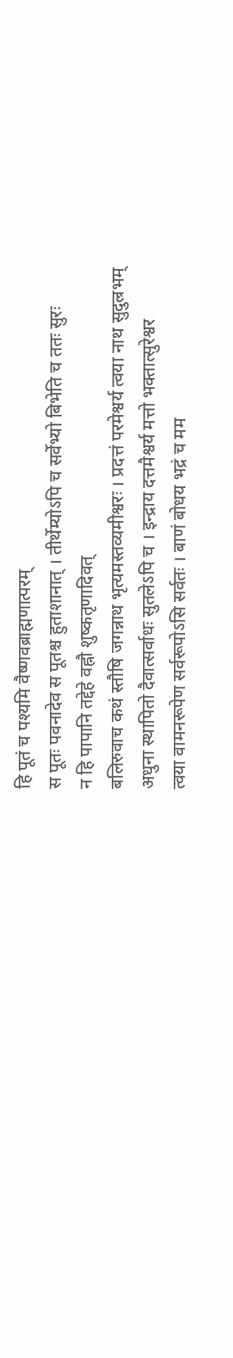हि पूतं च पश्यमि वैष्णवब्राह्मणात्परम्
स पूतः पवनादेव स पूतश्च हुताशानात् । तीर्थेम्योऽपि च सर्वेभ्यो बिभेति च ततः सुरः
न हि पापानि तद्देहे वह्नौ शुष्कतृणादिवत्
बलिरुवाच कथं स्तौषि जगन्नाथ भृत्यमस्तव्यमीश्वरः । प्रदत्तं परमेश्वर्य त्वया नाथ सुदुल्रभम्
अधुना स्थापितो दैवात्सर्वाधः सुतलेऽपि च । इन्द्राय दत्तमैश्वर्य मत्तो भक्तात्सुरेश्वर
त्वया वामनरूपेण सर्वरूपोऽसि सर्वतः । बाणं बोधय भद्रं च मम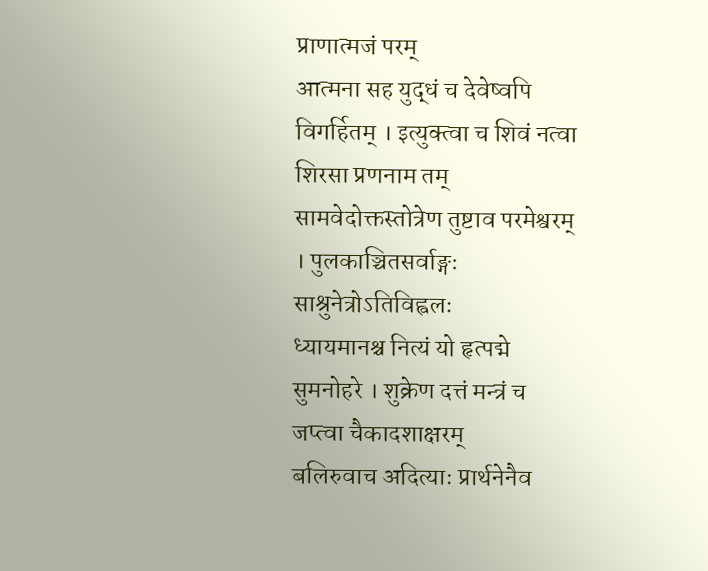प्राणात्मजं परम्
आत्मना सह युद्धं च देवेष्वपि विगर्हितम् । इत्युक्त्वा च शिवं नत्वा शिरसा प्रणनाम तम्
सामवेदोक्तस्तोत्रेण तुष्टाव परमेश्वरम् । पुलकाञ्चितसर्वाङ्गः साश्रुनेत्रोऽतिविह्वलः
ध्यायमानश्च नित्यं यो हृत्पद्मे सुमनोहरे । शुक्रेण दत्तं मन्त्रं च जप्त्वा चैकादशाक्षरम्
बलिरुवाच अदित्याः प्रार्थनेनैव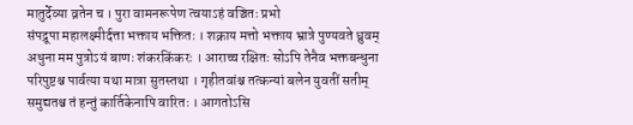मातुर्देव्या व्रतेन च । पुरा वामनरूपेण त्वयाऽहं वञ्चितः प्रभो
संपद्रूपा महालक्ष्मीर्दत्ता भक्ताय भक्तितः । शक्राय मत्तो भक्ताय भ्रात्रे पुण्यवते ध्रुवम्
अधुना मम पुत्रोऽयं बाणः शंकरकिंकरः । आराच्च रक्षितः सोऽपि तेनैव भक्तबन्धुना
परिपुष्टश्च पार्वत्या यथा मात्रा सुतस्तथा । गृहीतवांश्च तत्कन्यां बलेन युवतीं सतीम्
समुद्यतश्च तं हन्तुं कार्तिकेनापि वारितः । आगतोऽसि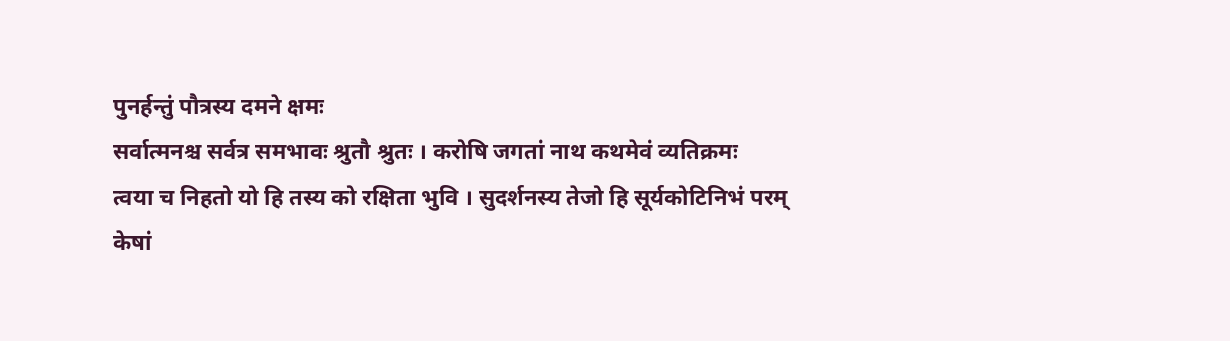पुनर्हन्तुं पौत्रस्य दमने क्षमः
सर्वात्मनश्च सर्वत्र समभावः श्रुतौ श्रुतः । करोषि जगतां नाथ कथमेवं व्यतिक्रमः
त्वया च निहतो यो हि तस्य को रक्षिता भुवि । सुदर्शनस्य तेजो हि सूर्यकोटिनिभं परम्
केषां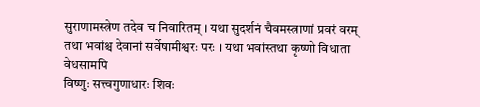सुराणामस्त्रेण तदेव च निवारितम् । यथा सुदर्शनं चैवमस्त्राणां प्रवरं वरम्
तथा भवांश्च देवानां सर्वेषामीश्वरः परः । यथा भवांस्तथा कृष्णो विधाता वेधसामपि
विष्णुः सत्त्वगुणाधारः शिवः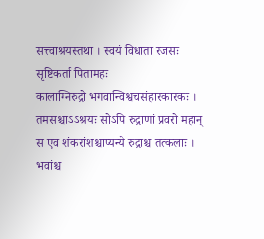सत्त्वाश्रयस्तथा । स्वयं विधाता रजसः सृष्टिकर्ता पितामहः
कालाग्निरुद्रो भगवान्विश्वचसंहारकारकः । तमसश्चाऽऽश्रयः सोऽपि रुद्राणां प्रवरो महान्
स एव शंकरांशश्चाप्यन्ये रुद्राश्च तत्कलाः । भवांश्च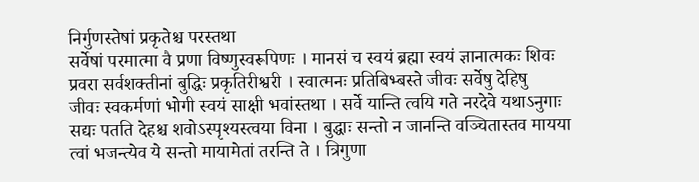निर्गुणस्तेषां प्रकृतेश्च परस्तथा
सर्वेषां परमात्मा वै प्रणा विष्णुस्वरूपिणः । मानसं च स्वयं ब्रह्मा स्वयं ज्ञानात्मकः शिवः
प्रवरा सर्वशक्तीनां बुद्धिः प्रकृतिरीश्वरी । स्वात्मनः प्रतिबिभ्बस्ते जीवः सर्वेषु देहिषु
जीवः स्वकर्मणां भोगी स्वयं साक्षी भवांस्तथा । सर्वे यान्ति त्वयि गते नरदेवे यथाऽनुगाः
सद्यः पतति देहश्च शवोऽस्पृश्यस्त्वया विना । बुद्धाः सन्तो न जानन्ति वञ्चितास्तव मायया
त्वां भजन्त्येव ये सन्तो मायामेतां तरन्ति ते । त्रिगुणा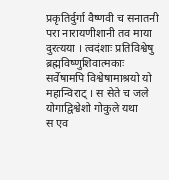प्रकृतिर्दुर्गा वैष्णवी च सनातनी
परा नारायणीशानी तव माया दुरत्यया । त्वदंशाः प्रतिविश्वेषु ब्रह्मविष्णुशिवात्मकाः
सर्वेषामपि विश्वेषामाश्रयो यो महान्विराट् । स सेते च जले योगाद्विश्वेशो गोकुले यथा
स एव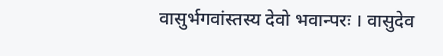वासुर्भगवांस्तस्य देवो भवान्परः । वासुदेव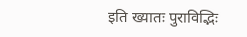इति ख्यातः पुराविद्भिः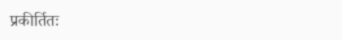प्रकीर्तितः